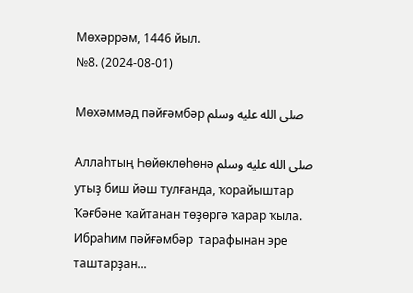Мөхәррәм, 1446 йыл.
№8. (2024-08-01)

Мөхәммәд пәйғәмбәр صلى الله عليه وسلم

Аллаһтың Һөйөклөһөнә صلى الله عليه وسلم утыҙ биш йәш тулғанда, ҡорайыштар Ҡәғбәне ҡайтанан төҙөргә ҡарар ҡыла. Ибраһим пәйғәмбәр  тарафынан эре таштарҙан...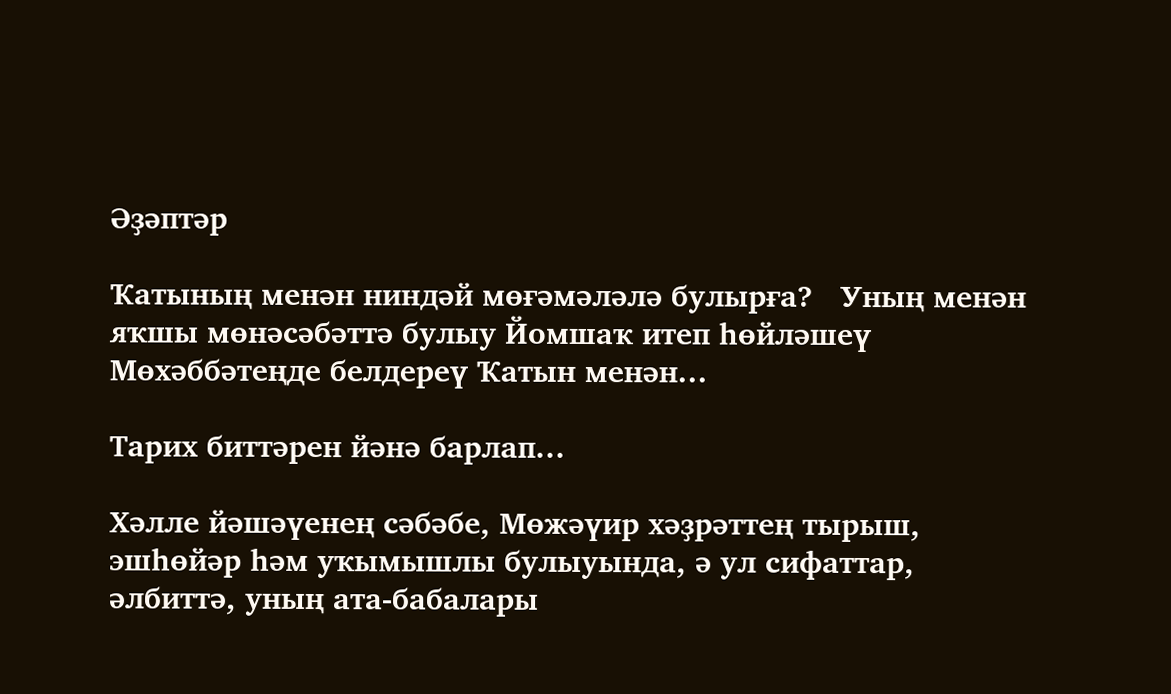Әҙәптәр

Ҡатының менән ниндәй мөғәмәләлә булырға?   Уның менән яҡшы мөнәсәбәттә булыу Йомшаҡ итеп һөйләшеү Мөхәббәтеңде белдереү Ҡатын менән...

Тарих биттәрен йәнә барлап...

Хәлле йәшәүенең сәбәбе, Мөжәүир хәҙрәттең тырыш, эшһөйәр һәм уҡымышлы булыуында, ә ул сифаттар, әлбиттә, уның ата-бабалары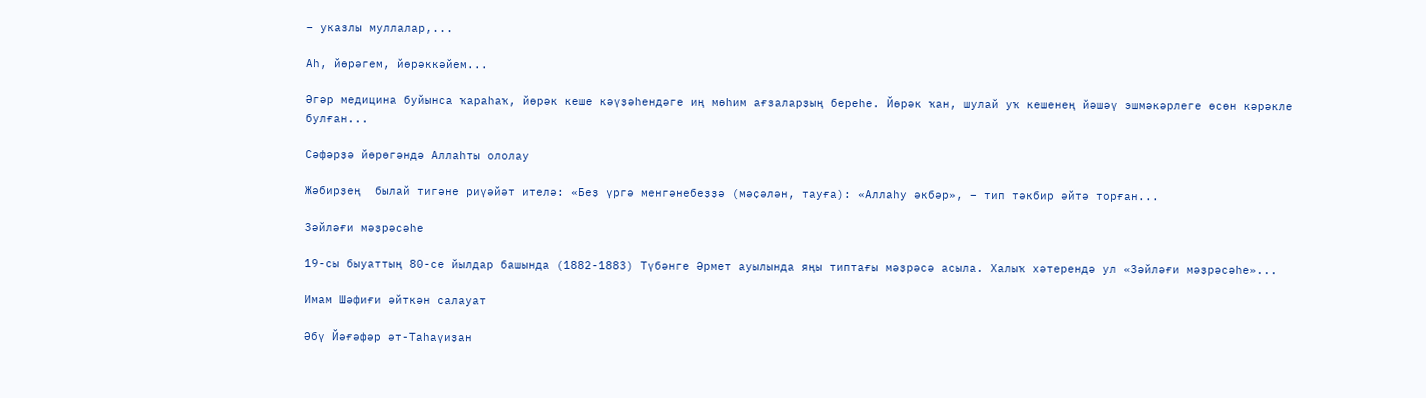– указлы муллалар,...

Аһ, йөрәгем, йөрәккәйем...

Әгәр медицина буйынса ҡараһаҡ, йөрәк кеше кәүҙәһендәге иң мөһим ағзаларҙың береһе. Йөрәк ҡан, шулай уҡ кешенең йәшәү эшмәкәрлеге өсөн кәрәкле булған...

Сәфәрҙә йөрөгәндә Аллаһты ололау

Жәбирҙең  былай тигәне риүәйәт ителә: «Беҙ үргә менгәнебеҙҙә (мәҫәлән, тауға): «Аллаһу әкбәр», – тип тәкбир әйтә торған...

Зәйләғи мәҙрәсәһе

19-сы быуаттың 80-се йылдар башында (1882-1883) Түбәнге Әрмет ауылында яңы типтағы мәҙрәсә асыла. Халыҡ хәтерендә ул «Зәйләғи мәҙрәсәһе»...

Имам Шәфиғи әйткән салауат

Әбү Йәғәфәр әт-Таһаүиҙан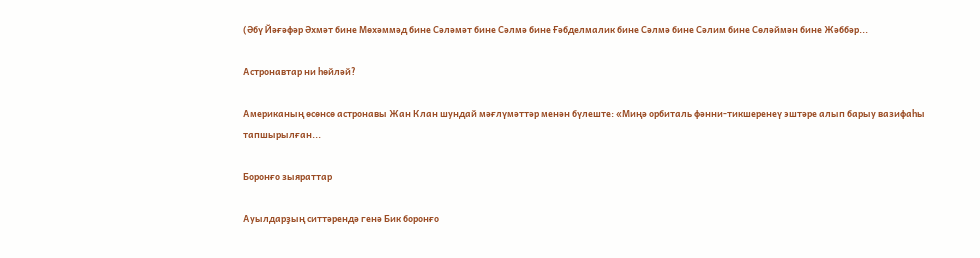(Әбү Йәғәфәр Әхмәт бине Мөхәммәд бине Сәләмәт бине Сәлмә бине Ғәбделмалик бине Сәлмә бине Сәлим бине Сөләймән бине Жәббәр...

Астронавтар ни һөйләй?

Американың өсөнсө астронавы Жан Клан шундай мәғлүмәттәр менән бүлеште: «Миңә орбиталь фәнни-тикшеренеү эштәре алып барыу вазифаһы тапшырылған...

Боронғо зыяраттар

Ауылдарҙың ситтәрендә генә Бик боронғо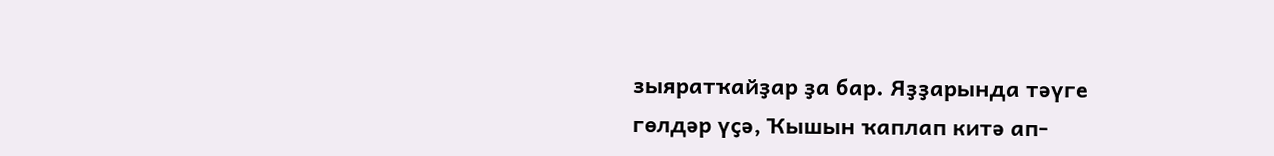зыяратҡайҙар ҙа бар. Яҙҙарында тәүге гөлдәр үҫә, Ҡышын ҡаплап китә ап-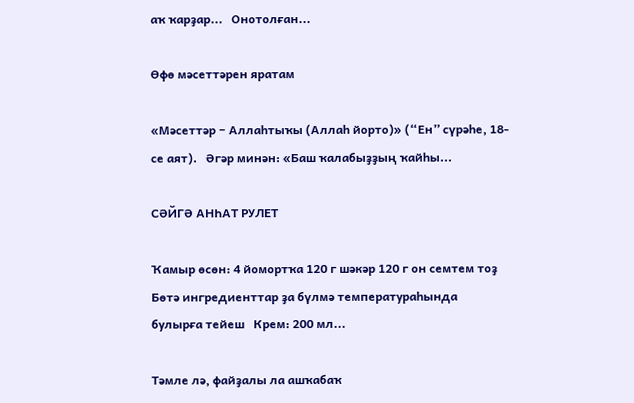аҡ ҡарҙар...   Онотолған...

Өфө мәсеттәрен яратам

«Мәсеттәр − Аллаһтыҡы (Аллаһ йорто)» (“Ен” сүрәһе, 18-се аят).   Әгәр минән: «Баш ҡалабыҙҙың ҡайһы...

СӘЙГӘ АНҺАТ РУЛЕТ

Ҡамыр өсөн: 4 йомортҡа 120 г шәкәр 120 г он семтем тоҙ   Бөтә ингредиенттар ҙа бүлмә температураһында булырға тейеш   Крем: 200 мл...

Тәмле лә, файҙалы ла ашҡабаҡ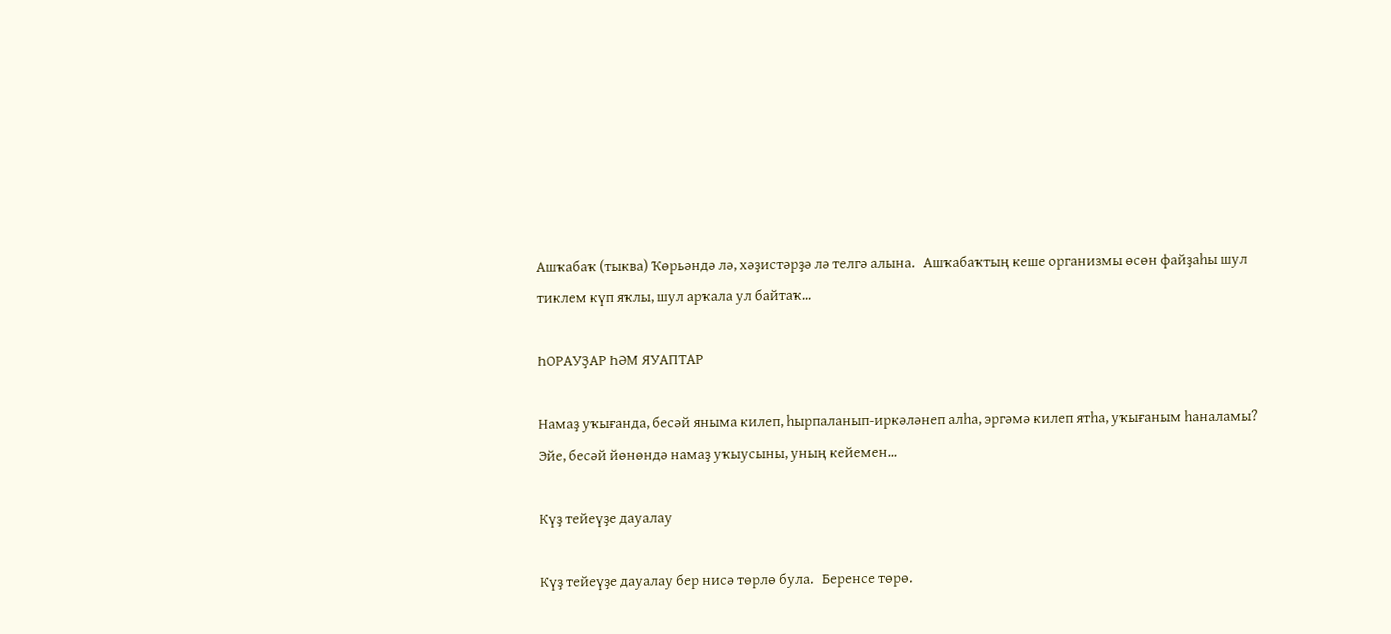Ашҡабаҡ (тыква) Ҡөрьәндә лә, хәҙистәрҙә лә телгә алына.   Ашҡабаҡтың кеше организмы өсөн файҙаһы шул тиклем күп яҡлы, шул арҡала ул байтаҡ...

ҺОРАУҘАР ҺӘМ ЯУАПТАР

Намаҙ уҡығанда, бесәй яныма килеп, һырпаланып-иркәләнеп алһа, эргәмә килеп ятһа, уҡығаным һаналамы? Эйе, бесәй йөнөндә намаҙ уҡыусыны, уның кейемен...

Күҙ тейеүҙе дауалау

Күҙ тейеүҙе дауалау бер нисә төрлө була.   Беренсе төрө.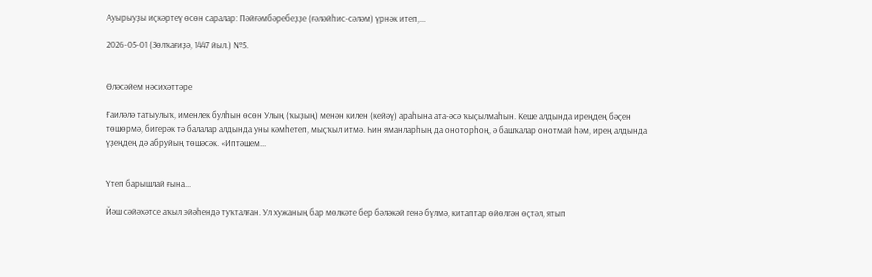Ауырыуҙы иҫкәртеү өсөн саралар: Пәйғәмбәребеҙҙе (ғәләйһис-сәләм) үрнәк итеп,...

2026-05-01 (Зөлҡағиҙә, 1447 йыл.) №5.


Өләсәйем нәсихәттәре

Ғаиләлә татыулыҡ, именлек булһын өсөн Улың (ҡыҙың) менән килен (кейәү) араһына ата-әсә ҡыҫылмаһын. Кеше алдында иреңдең бәҫен төшөрмә, бигерәк тә балалар алдында уны кәмһетеп, мыҫҡыл итмә. Һин яманларһың да оноторһоң, ә башҡалар онотмай һәм, ирең алдында үҙеңдең дә абруйың төшәсәк. «Иптәшем...


Үтеп барышлай ғына...

Йәш сәйәхәтсе аҡыл эйәһендә туҡталған. Ул хужаның бар мөлкәте бер бәләкәй генә бүлмә, китаптар өйөлгән өҫтәл, ятып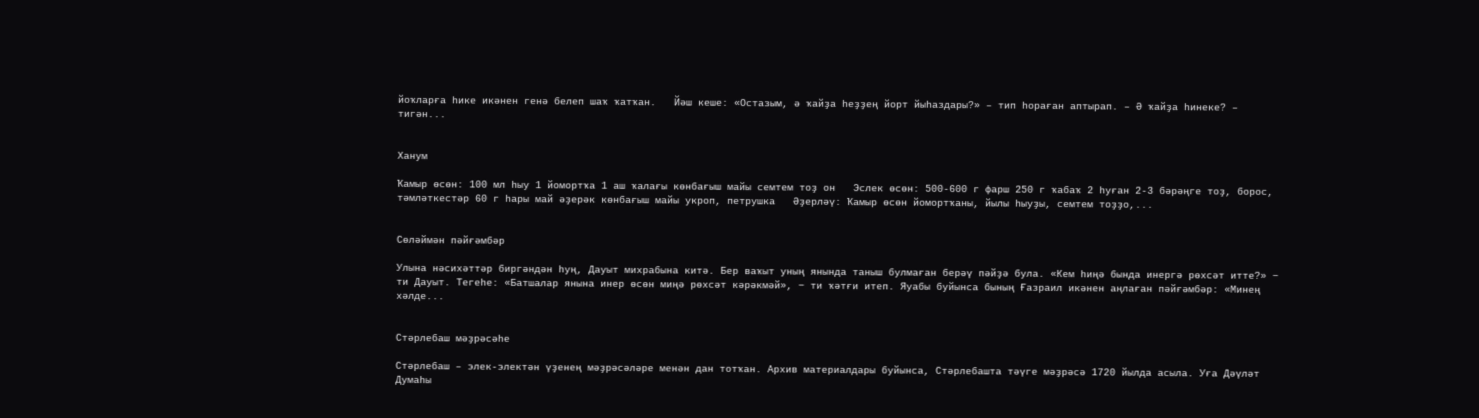йоҡларға һике икәнен генә белеп шаҡ ҡатҡан.   Йәш кеше: «Остазым, ә ҡайҙа һеҙҙең йорт йыһаздары?» – тип һораған аптырап. – Ә ҡайҙа һинеке? – тигән...


Ханум

Ҡамыр өсөн: 100 мл һыу 1 йомортҡа 1 аш ҡалағы көнбағыш майы семтем тоҙ он   Эслек өсөн: 500-600 г фарш 250 г ҡабаҡ 2 һуған 2-3 бәрәңге тоҙ, борос, тәмләткестәр 60 г һары май әҙерәк көнбағыш майы укроп, петрушка   Әҙерләү: Ҡамыр өсөн йомортҡаны, йылы һыуҙы, семтем тоҙҙо,...


Сөләймән пәйғәмбәр

Улына нәсихәттәр биргәндән һуң, Дауыт михрабына китә. Бер ваҡыт уның янында таныш булмаған берәү пәйҙә була. «Кем һиңә бында инергә рөхсәт итте?» − ти Дауыт. Тегеһе: «Батшалар янына инер өсөн миңә рөхсәт кәрәкмәй», − ти ҡәтғи итеп. Яуабы буйынса бының Ғазраил икәнен аңлаған пәйғәмбәр: «Минең хәлде...


Стәрлебаш мәҙрәсәһе

Стәрлебаш – элек-электән үҙенең мәҙрәсәләре менән дан тотҡан. Архив материалдары буйынса, Стәрлебашта тәүге мәҙрәсә 1720 йылда асыла. Уға Дәүләт Думаһы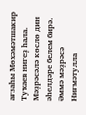ағзаһы Мөхәмәтшакир Туҡаев нигеҙ һала.   Мәҙрәсәлә көслө дин әһелдәре белем бирә. Әммә мәҙрәсә Ниғмәтулла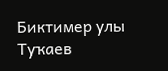Биктимер улы Туҡаев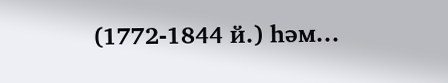(1772-1844 й.) һәм...